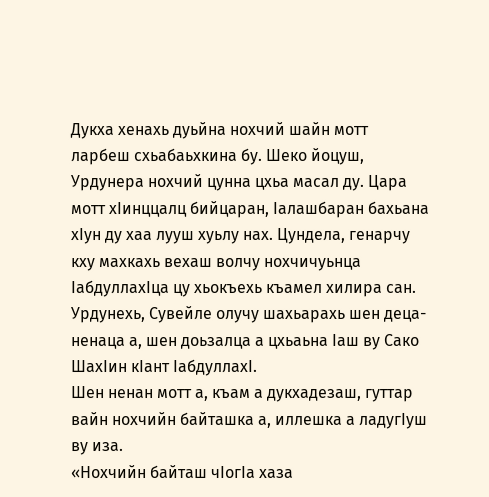Дукха хенахь дуьйна нохчий шайн мотт ларбеш схьабаьхкина бу. Шеко йоцуш, Урдунера нохчий цунна цхьа масал ду. Цара мотт хIинццалц бийцаран, Iалашбаран бахьана хIун ду хаа лууш хуьлу нах. Цундела, генарчу кху махкахь вехаш волчу нохчичуьнца IабдуллахIца цу хьокъехь къамел хилира сан.
Урдунехь, Сувейле олучу шахьарахь шен деца-ненаца а, шен доьзалца а цхьаьна Iаш ву Сако ШахIин кIант IабдуллахI.
Шен ненан мотт а, къам а дукхадезаш, гуттар вайн нохчийн байташка а, иллешка а ладугIуш ву иза.
«Нохчийн байташ чIогIа хаза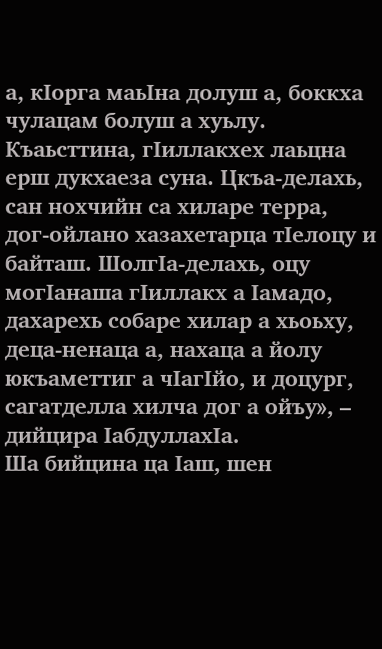а, кIорга маьIна долуш а, боккха чулацам болуш а хуьлу. Къаьсттина, гIиллакхех лаьцна ерш дукхаеза суна. Цкъа-делахь, сан нохчийн са хиларе терра, дог-ойлано хазахетарца тIелоцу и байташ. ШолгIа-делахь, оцу могIанаша гIиллакх а Iамадо, дахарехь собаре хилар а хьоьху, деца-ненаца а, нахаца а йолу юкъаметтиг а чIагIйо, и доцург, сагатделла хилча дог а ойъу», – дийцира IабдуллахIа.
Ша бийцина ца Iаш, шен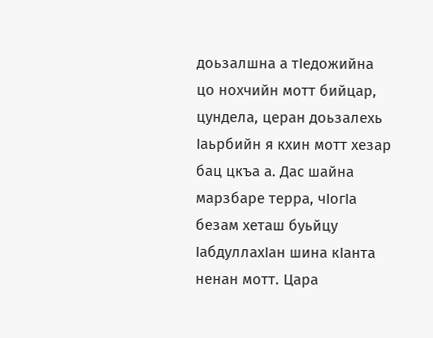доьзалшна а тIедожийна цо нохчийн мотт бийцар, цундела, церан доьзалехь Iаьрбийн я кхин мотт хезар бац цкъа а. Дас шайна марзбаре терра, чIогIа безам хеташ буьйцу IабдуллахIан шина кIанта ненан мотт. Цара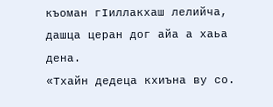къоман гIиллакхаш лелийча, дашца церан дог айа а хаьа дена.
«Тхайн дедеца кхиъна ву со.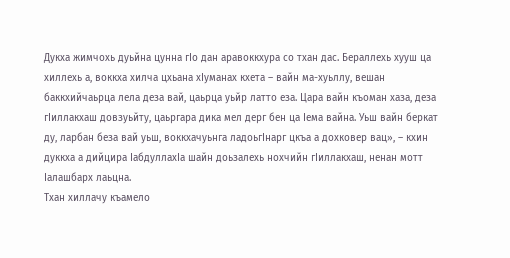Дукха жимчохь дуьйна цунна гIо дан аравоккхура со тхан дас. Бераллехь хууш ца хиллехь а, воккха хилча цхьана хIуманах кхета – вайн ма-хуьллу, вешан баккхийчаьрца лела деза вай, цаьрца уьйр латто еза. Цара вайн къоман хаза, деза гIиллакхаш довзуьйту, цаьргара дика мел дерг бен ца Iема вайна. Уьш вайн беркат ду, ларбан беза вай уьш, воккхачуьнга ладоьгIнарг цкъа а дохковер вац», – кхин дуккха а дийцира IабдуллахIа шайн доьзалехь нохчийн гIиллакхаш, ненан мотт Iалашбарх лаьцна.
Тхан хиллачу къамело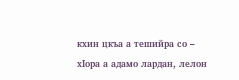кхин цкъа а тешийра со – хIора а адамо лардан, лелон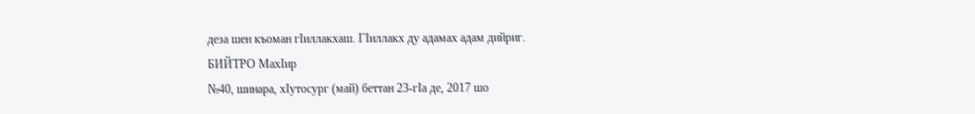деза шен къоман гIиллакхаш. ГIиллакх ду адамах адам дийриг.
БИЙТРО МахIир
№40, шинара, хIутосург (май) беттан 23-гIа де, 2017 шо